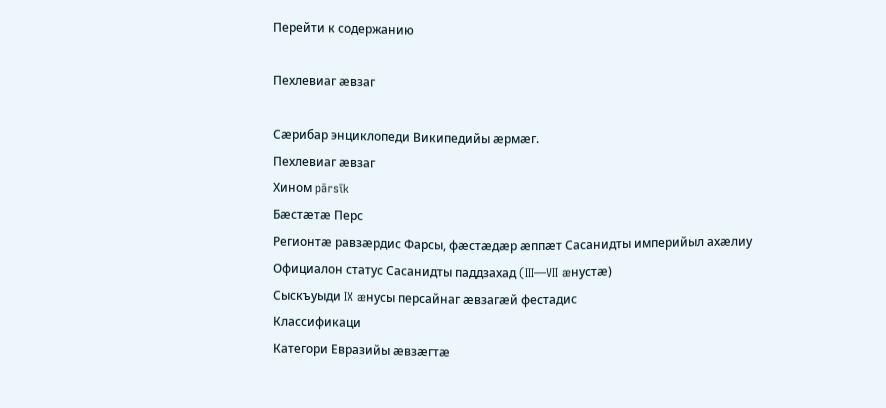Перейти к содержанию

Пехлевиаг æвзаг

Сæрибар энциклопеди Википедийы æрмæг.
Пехлевиаг æвзаг
Хином pārsīk
Бæстæтæ Перс
Регионтæ равзæрдис Фарсы, фæстæдæр æппæт Сасанидты империйыл ахæлиу
Официалон статус Сасанидты паддзахад (III—VII æнустæ)
Сыскъуыди IX æнусы персайнаг æвзагæй фестадис
Классификаци
Категори Евразийы æвзæгтæ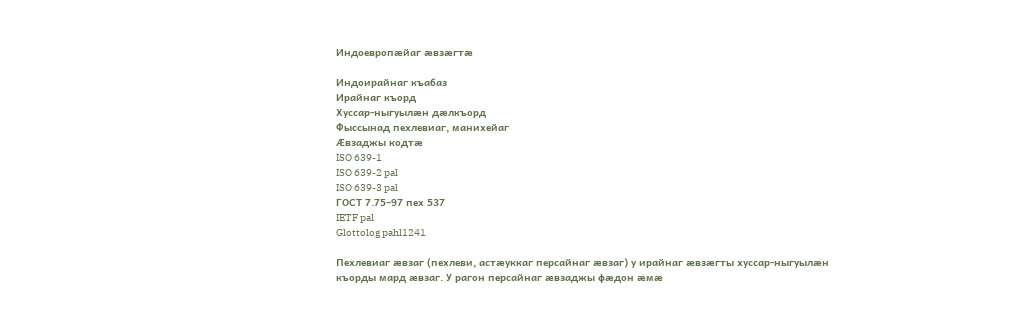Индоевропæйаг æвзæгтæ

Индоирайнаг къабаз
Ирайнаг къорд
Хуссар-ныгуылæн дæлкъорд
Фыссынад пехлевиаг, манихейаг
Æвзаджы кодтæ
ISO 639-1
ISO 639-2 pal
ISO 639-3 pal
ГОСТ 7.75–97 пех 537
IETF pal
Glottolog pahl1241

Пехлевиаг æвзаг (пехлеви, астæуккаг персайнаг æвзаг) у ирайнаг æвзæгты хуссар-ныгуылæн къорды мард æвзаг. У рагон персайнаг æвзаджы фæдон æмæ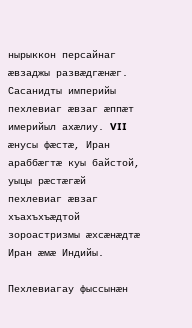нырыккон персайнаг æвзаджы развæдгæнæг. Сасанидты империйы пехлевиаг æвзаг æппæт имерийыл ахæлиу. VII æнусы фæстæ, Иран араббæгтæ куы байстой, уыцы рæстæгæй пехлевиаг æвзаг хъахъхъæдтой зороастризмы æхсæнæдтæ Иран æмæ Индийы.

Пехлевиагау фыссынæн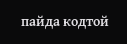пайда кодтой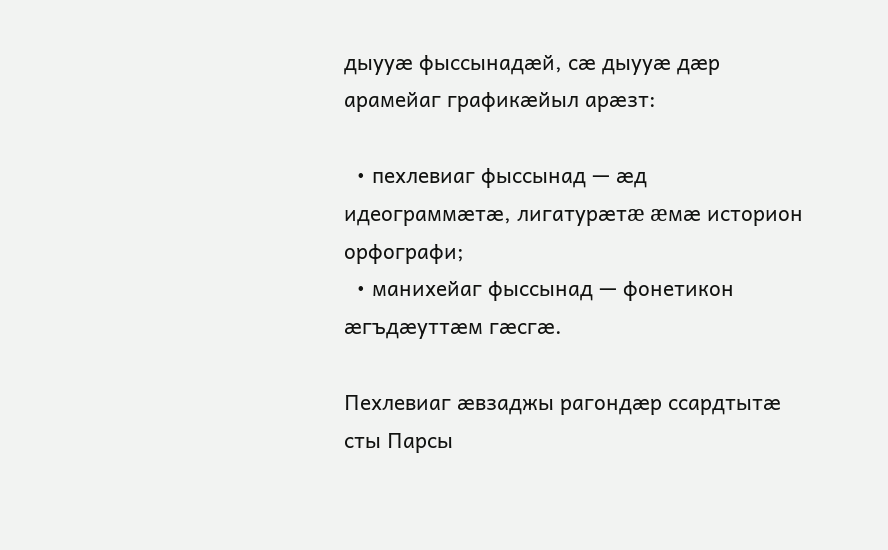дыууæ фыссынадæй, сæ дыууæ дæр арамейаг графикæйыл арæзт:

  • пехлевиаг фыссынад — æд идеограммæтæ, лигатурæтæ æмæ историон орфографи;
  • манихейаг фыссынад — фонетикон æгъдæуттæм гæсгæ.

Пехлевиаг æвзаджы рагондæр ссардтытæ сты Парсы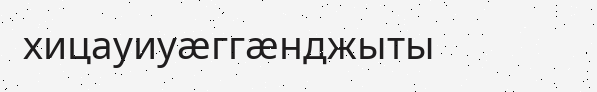хицауиуæггæнджыты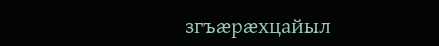згъæрæхцайыл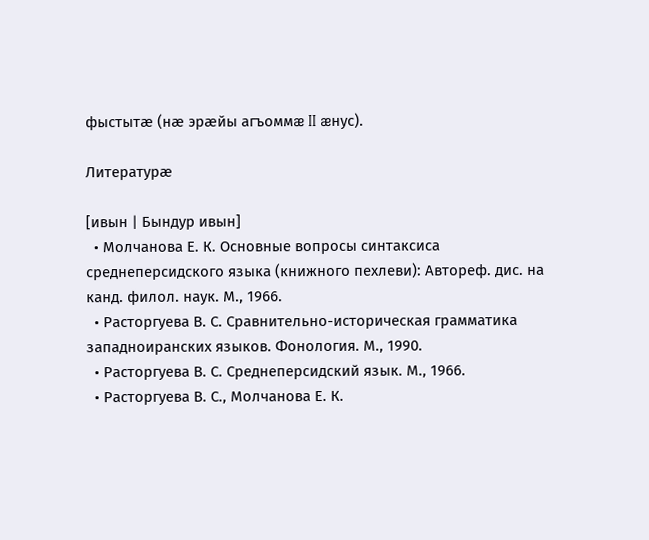фыстытæ (нæ эрæйы агъоммæ II æнус).

Литературæ

[ивын | Бындур ивын]
  • Молчанова Е. К. Основные вопросы синтаксиса среднеперсидского языка (книжного пехлеви): Автореф. дис. на канд. филол. наук. М., 1966.
  • Расторгуева В. С. Сравнительно-историческая грамматика западноиранских языков. Фонология. М., 1990.
  • Расторгуева В. С. Среднеперсидский язык. М., 1966.
  • Расторгуева В. С., Молчанова Е. К.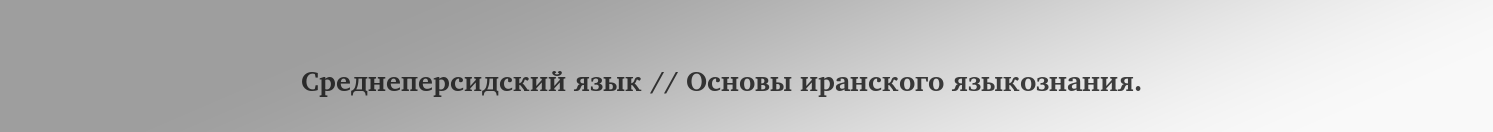Среднеперсидский язык // Основы иранского языкознания.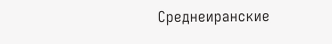Среднеиранские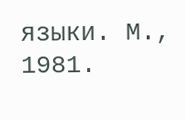языки. М., 1981.